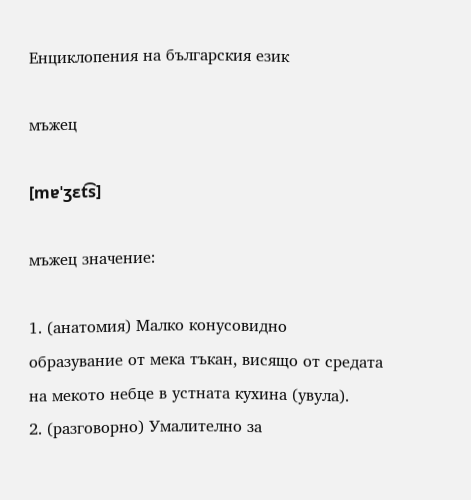Енциклопения на българския език

мъжец

[mɐˈʒɛt͡s]

мъжец значение:

1. (анатомия) Малко конусовидно образувание от мека тъкан, висящо от средата на мекото небце в устната кухина (увула).
2. (разговорно) Умалително за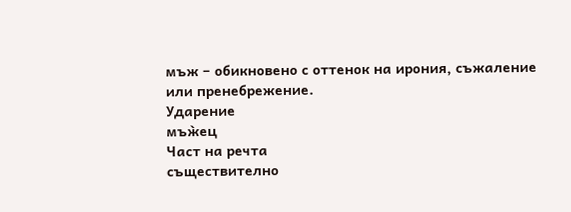мъж – обикновено с оттенок на ирония, съжаление или пренебрежение.
Ударение
мъж̀ец
Част на речта
съществително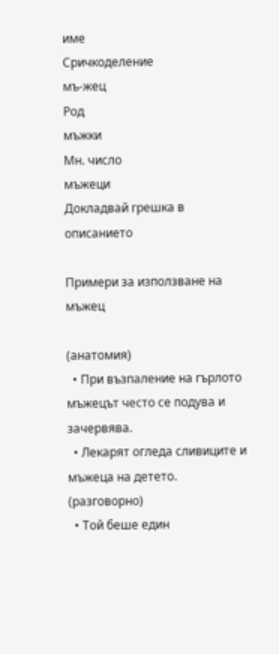име
Сричкоделение
мъ-жец
Род
мъжки
Мн. число
мъжеци
Докладвай грешка в описанието

Примери за използване на мъжец

(анатомия)
  • При възпаление на гърлото мъжецът често се подува и зачервява.
  • Лекарят огледа сливиците и мъжеца на детето.
(разговорно)
  • Той беше един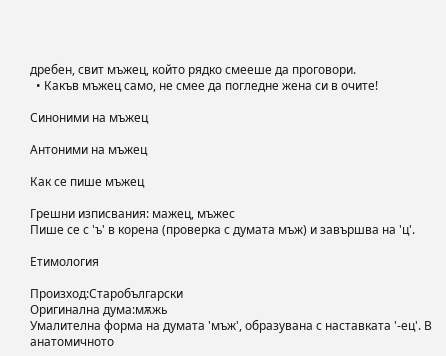дребен, свит мъжец, който рядко смееше да проговори.
  • Какъв мъжец само, не смее да погледне жена си в очите!

Синоними на мъжец

Антоними на мъжец

Как се пише мъжец

Грешни изписвания: мажец, мъжес
Пише се с 'ъ' в корена (проверка с думата мъж) и завършва на 'ц'.

Етимология

Произход:Старобългарски
Оригинална дума:мѫжь
Умалителна форма на думата 'мъж', образувана с наставката '-ец'. В анатомичното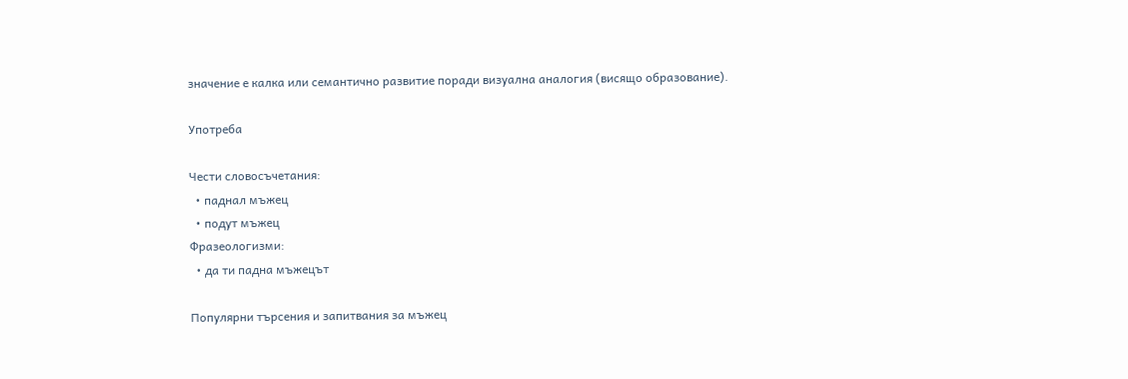значение е калка или семантично развитие поради визуална аналогия (висящо образование).

Употреба

Чести словосъчетания:
  • паднал мъжец
  • подут мъжец
Фразеологизми:
  • да ти падна мъжецът

Популярни търсения и запитвания за мъжец